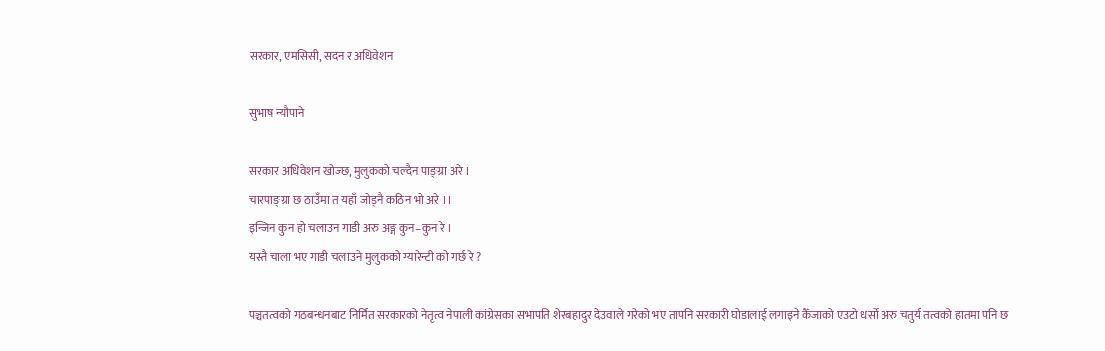सरकार, एमसिसी, सदन र अधिवेशन

सुभाष न्यौपाने

सरकार अधिवेशन खोज्छ, मुलुकको चल्दैन पाङ्ग्रा अरे ।
चारपाङ्ग्रा छ ठाउँमा त यहाँ जोड्नै कठिन भो अरे ।।
इन्जिन कुन हो चलाउन गाडी अरु अङ्ग कुन–कुन रे ।
यस्तै चाला भए गाडी चलाउने मुलुकको ग्यारेन्टी को गर्छ रे ?

पञ्चतत्वको गठबन्धनबाट निर्मित सरकारको नेतृत्व नेपाली कांग्रेसका सभापति शेरबहादुर देउवाले गरेको भए तापनि सरकारी घोडालाई लगाइने कैँजाको एउटो धर्सो अरु चतुर्य तत्वको हातमा पनि छ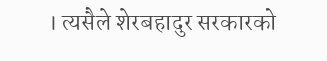। त्यसैले शेरबहादुर सरकारको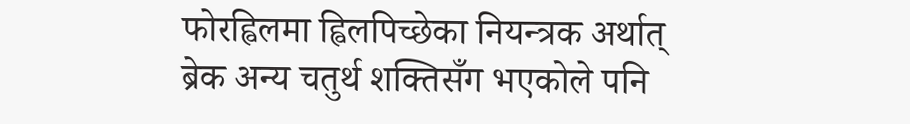फोरह्विलमा ह्विलपिच्छेका नियन्त्रक अर्थात् ब्रेक अन्य चतुर्थ शक्तिसँग भएकोले पनि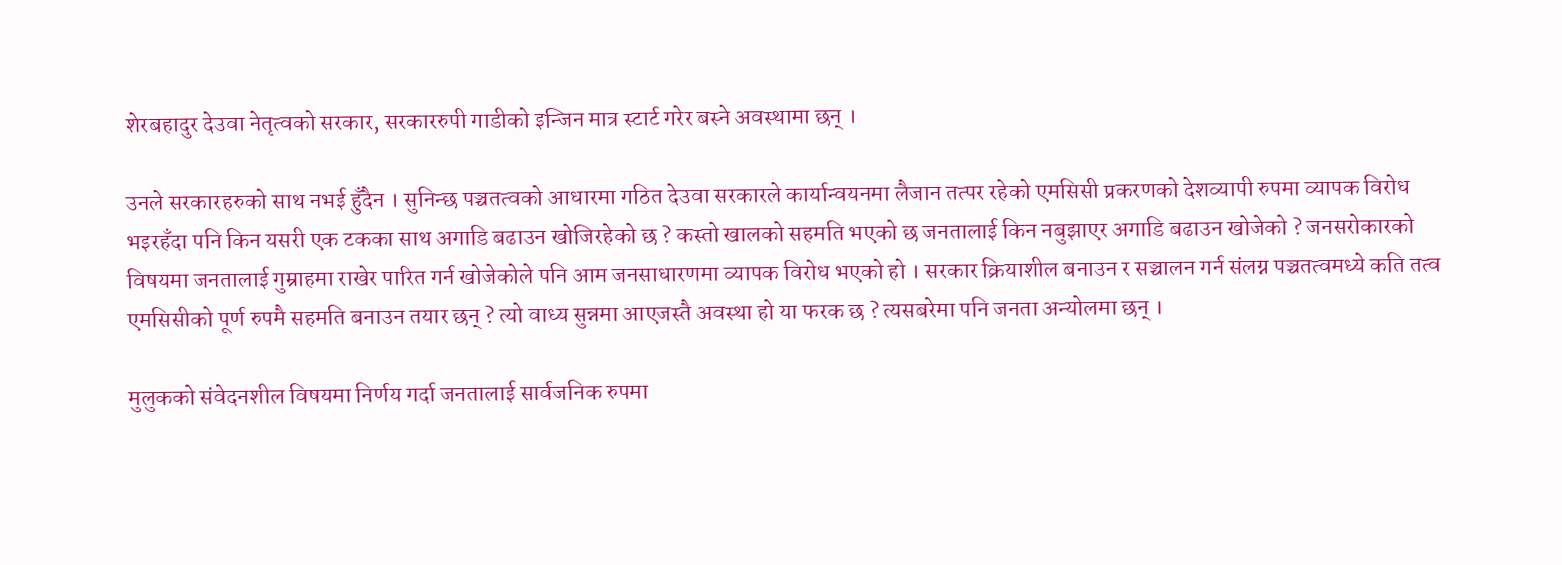शेरबहादुर देउवा नेतृत्वको सरकार, सरकाररुपी गाडीको इन्जिन मात्र स्टार्ट गरेर बस्ने अवस्थामा छन् ।

उनले सरकारहरुको साथ नभई हुँदैन । सुनिन्छ पञ्चतत्वको आधारमा गठित देउवा सरकारले कार्यान्वयनमा लैजान तत्पर रहेको एमसिसी प्रकरणको देशव्यापी रुपमा व्यापक विरोध भइरहँदा पनि किन यसरी एक टकका साथ अगाडि बढाउन खोजिरहेको छ ? कस्तो खालको सहमति भएको छ जनतालाई किन नबुझाएर अगाडि बढाउन खोजेको ? जनसरोकारको विषयमा जनतालाई गुम्राहमा राखेर पारित गर्न खोजेकोले पनि आम जनसाधारणमा व्यापक विरोध भएको हो । सरकार क्रियाशील बनाउन र सञ्चालन गर्न संलग्न पञ्चतत्वमध्ये कति तत्व एमसिसीको पूर्ण रुपमै सहमति बनाउन तयार छन् ? त्यो वाध्य सुन्नमा आएजस्तै अवस्था हो या फरक छ ? त्यसबरेमा पनि जनता अन्योलमा छन् ।

मुलुकको संवेदनशील विषयमा निर्णय गर्दा जनतालाई सार्वजनिक रुपमा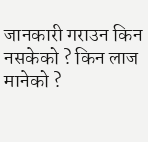जानकारी गराउन किन नसकेको ? किन लाज मानेको ?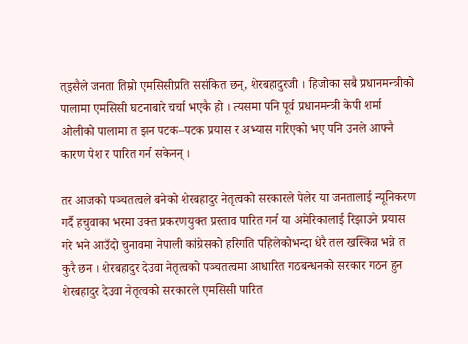त्इसैले जनता तिम्रो एमसिसीप्रति ससंकित छन्, शेरबहादुरजी । हिजोका सबै प्रधानमन्त्रीको पालामा एमसिसी घटनाबारे चर्चा भएकै हो । त्यसमा पनि पूर्व प्रधानमन्त्री केपी शर्मा ओलीको पालामा त झन पटक–पटक प्रयास र अभ्यास गरिएको भए पनि उनले आफ्नै कारण पेश र पारित गर्न सकेनन् ।

तर आजको पञ्चतत्वले बनेको शेरबहादुर नेतृत्वको सरकारले पेलेर या जनतालाई न्यूनिकरण गर्दै हचुवाका भरमा उक्त प्रकरणयुक्त प्रस्ताव पारित गर्न या अमेरिकालाई रिझाउने प्रयास गरे भने आउँदो चुनावमा नेपाली कांग्रेसको हरिगति पहिलेकोभन्दा धेरै तल खस्किन्न भन्ने त कुरै छन । शेरबहादुर देउवा नेतृत्वको पञ्चतत्वमा आधारित गठबन्धनको सरकार गठन हुन शेरबहादुर देउवा नेतृत्वको सरकारले एमसिसी पारित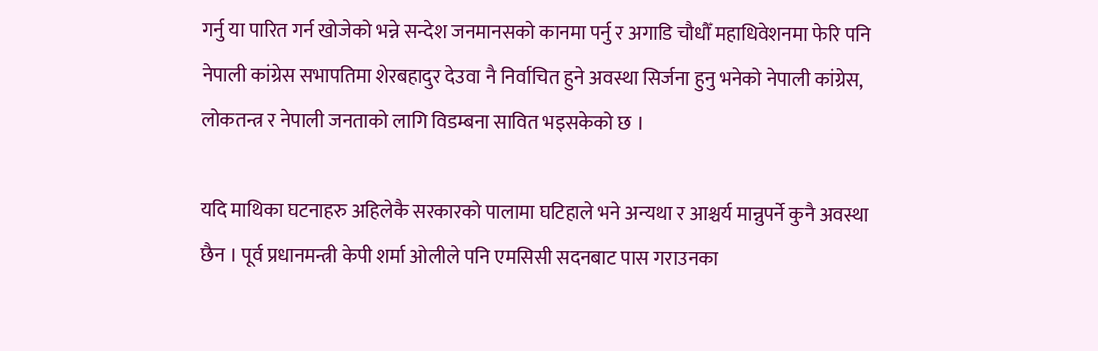गर्नु या पारित गर्न खोजेको भन्ने सन्देश जनमानसको कानमा पर्नु र अगाडि चौधौँ महाधिवेशनमा फेरि पनि नेपाली कांग्रेस सभापतिमा शेरबहादुर देउवा नै निर्वाचित हुने अवस्था सिर्जना हुनु भनेको नेपाली कांग्रेस, लोकतन्त्र र नेपाली जनताको लागि विडम्बना सावित भइसकेको छ ।

यदि माथिका घटनाहरु अहिलेकै सरकारको पालामा घटिहाले भने अन्यथा र आश्चर्य मान्नुपर्ने कुनै अवस्था छैन । पूर्व प्रधानमन्त्री केपी शर्मा ओलीले पनि एमसिसी सदनबाट पास गराउनका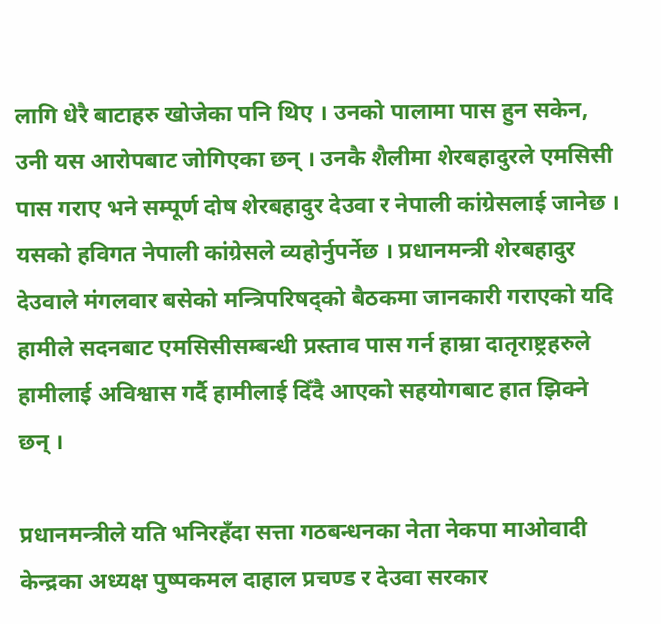लागि धेरै बाटाहरु खोजेका पनि थिए । उनको पालामा पास हुन सकेन, उनी यस आरोपबाट जोगिएका छन् । उनकै शैलीमा शेरबहादुरले एमसिसी पास गराए भने सम्पूर्ण दोष शेरबहादुर देउवा र नेपाली कांग्रेसलाई जानेछ । यसको हविगत नेपाली कांग्रेसले व्यहोर्नुपर्नेछ । प्रधानमन्त्री शेरबहादुर देउवाले मंगलवार बसेको मन्त्रिपरिषद्को बैठकमा जानकारी गराएको यदि हामीले सदनबाट एमसिसीसम्बन्धी प्रस्ताव पास गर्न हाम्रा दातृराष्ट्रहरुले हामीलाई अविश्वास गर्दै हामीलाई दिँदै आएको सहयोगबाट हात झिक्ने छन् ।

प्रधानमन्त्रीले यति भनिरहँदा सत्ता गठबन्धनका नेता नेकपा माओवादी केन्द्रका अध्यक्ष पुष्पकमल दाहाल प्रचण्ड र देउवा सरकार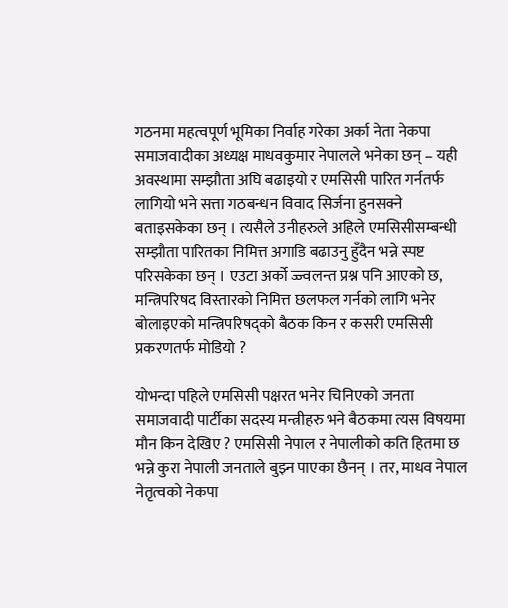गठनमा महत्वपूर्ण भूमिका निर्वाह गरेका अर्का नेता नेकपा समाजवादीका अध्यक्ष माधवकुमार नेपालले भनेका छन् – यही अवस्थामा सम्झौता अघि बढाइयो र एमसिसी पारित गर्नतर्फ लागियो भने सत्ता गठबन्धन विवाद सिर्जना हुनसक्ने बताइसकेका छन् । त्यसैले उनीहरुले अहिले एमसिसीसम्बन्धी सम्झौता पारितका निमित्त अगाडि बढाउनु हुँदैन भन्ने स्पष्ट परिसकेका छन् । एउटा अर्को ज्ज्वलन्त प्रश्न पनि आएको छ, मन्त्रिपरिषद विस्तारको निमित्त छलफल गर्नको लागि भनेर बोलाइएको मन्त्रिपरिषद्को बैठक किन र कसरी एमसिसी प्रकरणतर्फ मोडियो ?

योभन्दा पहिले एमसिसी पक्षरत भनेर चिनिएको जनता समाजवादी पार्टीका सदस्य मन्त्रीहरु भने बैठकमा त्यस विषयमा मौन किन देखिए ? एमसिसी नेपाल र नेपालीको कति हितमा छ भन्ने कुरा नेपाली जनताले बुझ्न पाएका छैनन् । तर, माधव नेपाल नेतृत्वको नेकपा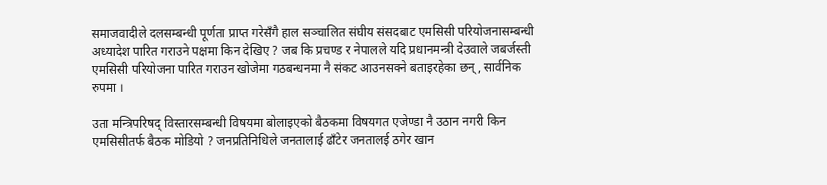समाजवादीले दलसम्बन्धी पूर्णता प्राप्त गरेसँगै हाल सञ्चालित संघीय संसदबाट एमसिसी परियोजनासम्बन्धी अध्यादेश पारित गराउने पक्षमा किन देखिए ? जब कि प्रचण्ड र नेपालले यदि प्रधानमन्त्री देउवाले जबर्जस्ती एमसिसी परियोजना पारित गराउन खोजेमा गठबन्धनमा नै संकट आउनसक्ने बताइरहेका छन्, सार्वनिक रुपमा ।

उता मन्त्रिपरिषद् विस्तारसम्बन्धी विषयमा बोलाइएको बैठकमा विषयगत एजेण्डा नै उठान नगरी किन एमसिसीतर्फ बैठक मोडियो ? जनप्रतिनिधिले जनतालाई ढाँटेर जनतालई ठगेर खान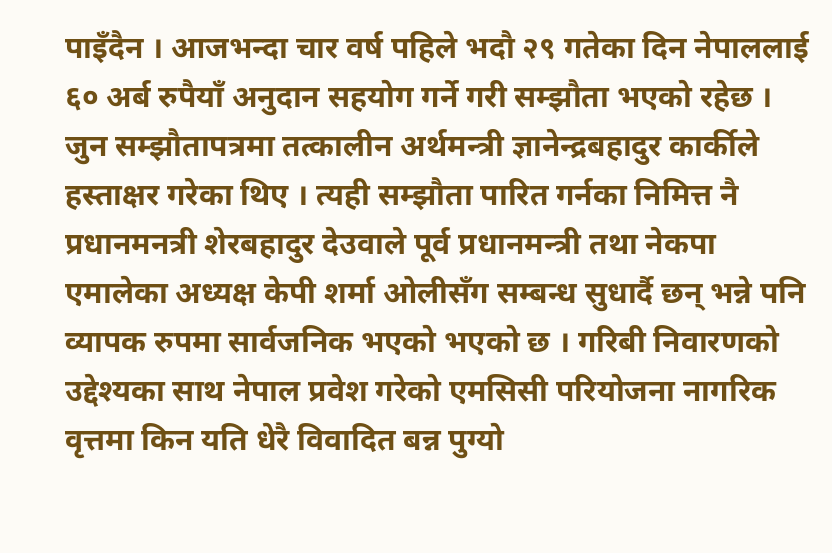पाइँदैन । आजभन्दा चार वर्ष पहिले भदौ २९ गतेका दिन नेपाललाई ६० अर्ब रुपैयाँ अनुदान सहयोग गर्ने गरी सम्झौता भएको रहेछ । जुन सम्झौतापत्रमा तत्कालीन अर्थमन्त्री ज्ञानेन्द्रबहादुर कार्कीले हस्ताक्षर गरेका थिए । त्यही सम्झौता पारित गर्नका निमित्त नै प्रधानमनत्री शेरबहादुर देउवाले पूर्व प्रधानमन्त्री तथा नेकपा एमालेका अध्यक्ष केपी शर्मा ओलीसँग सम्बन्ध सुधार्दै छन् भन्ने पनि व्यापक रुपमा सार्वजनिक भएको भएको छ । गरिबी निवारणको उद्देश्यका साथ नेपाल प्रवेश गरेको एमसिसी परियोजना नागरिक वृत्तमा किन यति धेरै विवादित बन्न पुग्यो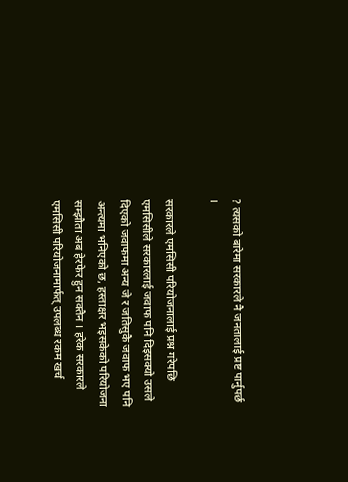? त्यसको बारेमा सरकारले नै जनतालाई प्रष्ट पार्नुपर्छ ।

सरकारले एमसिसी परियोजनालाई प्रश्न गरेपछि एमसिसीले सरकारलाई जवाफ पनि दिइसक्यो उसले दिएको जवाफमा अन्य जे र जतिसुकै जवाफ भए पनि अन्त्यमा भनिएको छ, हस्ताक्षर भइसकेको परियोजना सम्झौता अब हेरफेर हुन सक्तैन । हरेक सरकारले एमसिसी परियोजनामार्फत् उपलब्ध रकम खर्च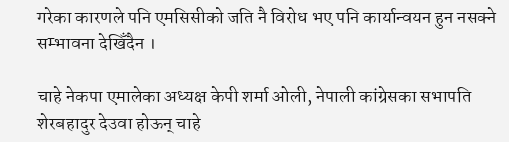गरेका कारणले पनि एमसिसीको जति नै विरोध भए पनि कार्यान्वयन हुन नसक्ने सम्भावना देखिँदैन ।

चाहे नेकपा एमालेका अध्यक्ष केपी शर्मा ओली, नेपाली कांग्रेसका सभापति शेरबहादुर देउवा होऊन् चाहे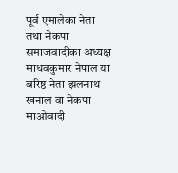पूर्व एमालेका नेता तथा नेकपा समाजवादीका अध्यक्ष माधवकुमार नेपाल या बरिष्ठ नेता झलनाथ खनाल वा नेकपा माओवादी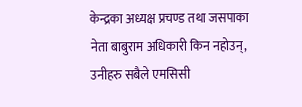केन्द्रका अध्यक्ष प्रचण्ड तथा जसपाका नेता बाबुराम अधिकारी किन नहोउन्, उनीहरु सबैले एमसिसी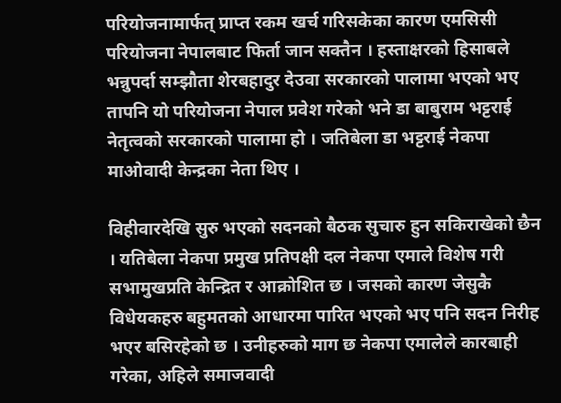परियोजनामार्फत् प्राप्त रकम खर्च गरिसकेका कारण एमसिसी परियोजना नेपालबाट फिर्ता जान सक्तैन । हस्ताक्षरको हिसाबले भन्नुपर्दा सम्झौता शेरबहादुर देउवा सरकारको पालामा भएको भए तापनि यो परियोजना नेपाल प्रवेश गरेको भने डा बाबुराम भट्टराई नेतृत्वको सरकारको पालामा हो । जतिबेला डा भट्टराई नेकपा माओवादी केन्द्रका नेता थिए ।

विहीवारदेखि सुरु भएको सदनको बैठक सुचारु हुन सकिराखेको छैन । यतिबेला नेकपा प्रमुख प्रतिपक्षी दल नेकपा एमाले विशेष गरी सभामुखप्रति केन्द्रित र आक्रोशित छ । जसको कारण जेसुकै विधेयकहरु बहुमतको आधारमा पारित भएको भए पनि सदन निरीह भएर बसिरहेको छ । उनीहरुको माग छ नेकपा एमालेले कारबाही गरेका, अहिले समाजवादी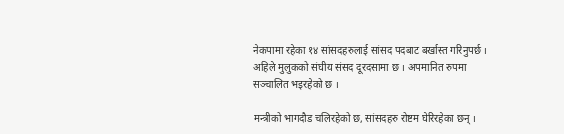नेकपामा रहेका १४ सांसदहरुलाई सांसद पदबाट बर्खास्त गरिनुपर्छ । अहिले मुलुकको संघीय संसद दूरदसामा छ । अपमानित रुपमा सञ्चालित भइरहेको छ ।

मन्त्रीको भागदौड चलिरहेको छ, सांसदहरु रोष्टम घेरिरहेका छन् ।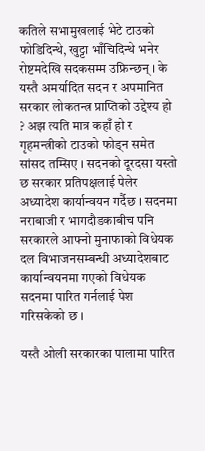कतिले सभामुखलाई भेटे टाउको फोडिदिन्थे, खुट्टा भाँचिदिन्थे भनेर रोष्टमदेखि सदकसम्म उफ्रिन्छन् । के यस्तै अमर्यादित सदन र अपमानित सरकार लोकतन्त्र प्राप्तिको उद्देश्य हो ? अझ त्यति मात्र कहाँ हो र गृहमन्त्रीको टाउको फोड्न समेत सांसद तम्सिए । सदनको दूरदसा यस्तो छ सरकार प्रतिपक्षलाई पेलेर अध्यादेश कार्यान्वयन गर्दैछ । सदनमा नराबाजी र भागदौडकाबीच पनि सरकारले आफ्नो मुनाफाको विधेयक दल विभाजनसम्बन्धी अध्यादेशबाट कार्यान्वयनमा गएको विधेयक सदनमा पारित गर्नलाई पेश गरिसकेको छ ।

यस्तै ओली सरकारका पालामा पारित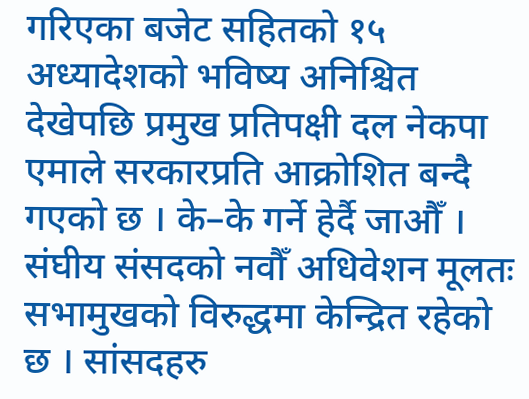गरिएका बजेट सहितको १५ अध्यादेशको भविष्य अनिश्चित देखेपछि प्रमुख प्रतिपक्षी दल नेकपा एमाले सरकारप्रति आक्रोशित बन्दै गएको छ । के–के गर्ने हेर्दै जाऔँ । संघीय संसदको नवौँ अधिवेशन मूलतः सभामुखको विरुद्धमा केन्द्रित रहेको छ । सांसदहरु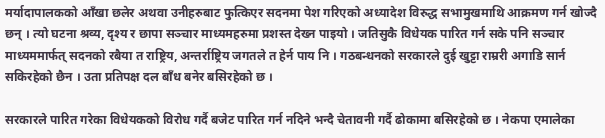मर्यादापालकको आँखा छलेर अथवा उनीहरुबाट फुत्किएर सदनमा पेश गरिएको अध्यादेश विरुद्ध सभामुखमाथि आक्रमण गर्न खोज्दै छन् । त्यो घटना श्रव्य, दृश्य र छापा सञ्चार माध्यमहरुमा प्रशस्त देख्न पाइयो । जतिसुकै विधेयक पारित गर्न सके पनि सञ्चार माध्यममार्फत् सदनको रबैया त राष्ट्रिय, अन्तर्राष्ट्रिय जगतले त हेर्न पाय नि । गठबन्धनको सरकारले दुई खुट्टा राम्ररी अगाडि सार्न सकिरहेको छैन । उता प्रतिपक्ष दल बाँध बनेर बसिरहेको छ ।

सरकारले पारित गरेका विधेयकको विरोध गर्दै बजेट पारित गर्न नदिने भन्दै चेतावनी गर्दै ढोकामा बसिरहेको छ । नेकपा एमालेका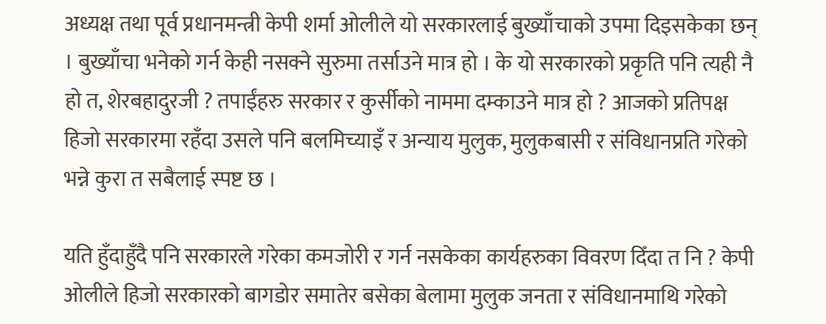अध्यक्ष तथा पूर्व प्रधानमन्त्री केपी शर्मा ओलीले यो सरकारलाई बुख्याँचाको उपमा दिइसकेका छन् । बुख्याँचा भनेको गर्न केही नसक्ने सुरुमा तर्साउने मात्र हो । के यो सरकारको प्रकृति पनि त्यही नै हो त, शेरबहादुरजी ? तपाईंहरु सरकार र कुर्सीको नाममा दम्काउने मात्र हो ? आजको प्रतिपक्ष हिजो सरकारमा रहँदा उसले पनि बलमिच्याइँ र अन्याय मुलुक, मुलुकबासी र संविधानप्रति गरेको भन्ने कुरा त सबैलाई स्पष्ट छ ।

यति हुँदाहुँदै पनि सरकारले गरेका कमजोरी र गर्न नसकेका कार्यहरुका विवरण दिँदा त नि ? केपी ओलीले हिजो सरकारको बागडोर समातेर बसेका बेलामा मुलुक जनता र संविधानमाथि गरेको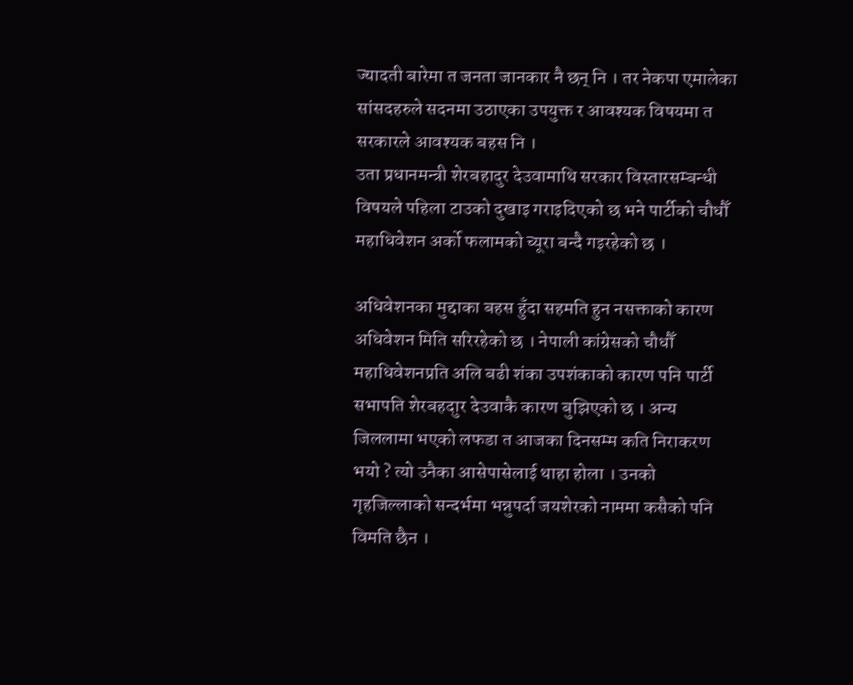ज्यादती बारेमा त जनता जानकार नै छन् नि । तर नेकपा एमालेका सांसदहरुले सदनमा उठाएका उपयुक्त र आवश्यक विषयमा त सरकारले आवश्यक बहस नि ।
उता प्रधानमन्त्री शेरबहादुर देउवामाथि सरकार विस्तारसम्बन्धी विषयले पहिला टाउको दुखाइ गराइदिएको छ भने पार्टीको चौधौँ महाधिवेशन अर्को फलामको च्यूरा बन्दै गइरहेको छ ।

अधिवेशनका मुद्दाका बहस हुँदा सहमति हुन नसक्ताको कारण अधिवेशन मिति सरिरहेको छ । नेपाली कांग्रेसको चौधौँ महाधिवेशनप्रति अलि बढी शंका उपशंकाको कारण पनि पार्टी सभापति शेरबहदाुर देउवाकै कारण बुझिएको छ । अन्य जिललामा भएको लफडा त आजका दिनसम्म कति निराकरण भयो ? त्यो उनैका आसेपासेलाई थाहा होला । उनको गृहजिल्लाको सन्दर्भमा भन्नुपर्दा जयशेरको नाममा कसैको पनि विमति छैन ।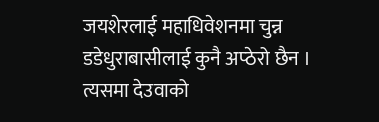जयशेरलाई महाधिवेशनमा चुन्न डडेधुराबासीलाई कुनै अप्ठेरो छैन । त्यसमा देउवाको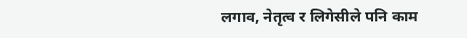लगाव, नेतृत्व र लिगेसीले पनि काम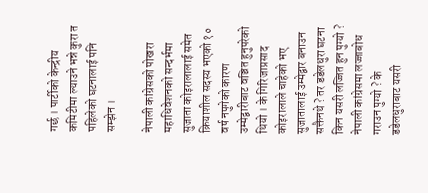गर्छ । पार्टीको केन्द्रीय कमिटीमा ल्याउने भन्ने कुरा त पहिलेको घटनालाई पनि सम्झेन ।

नेपाली कांग्रेसको पोखरा महाधिवेशनको सन्दर्भमा सुजाता कोइरालालाई समेत क्रियाशील सदस्य भएको १० वर्ष नपुगेको कारण उम्मेद्वारीबाट वञ्चित हुनुपरेको थियो । के गिरिजाप्रसाद कोइरालाले चाहेको भए सुजातालाई उम्मेद्वार बनाउन सक्तैनथे ? तर डडेलधुरा घटना किन यसरी लज्जित हुन पुग्यो ? नेपाली कांग्रेसमा लज्जाबोध गराउन पुग्यो ? के डडेलधुराबाट यसरी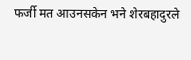फर्जी मत आउनसकेन भने शेरबहादुरले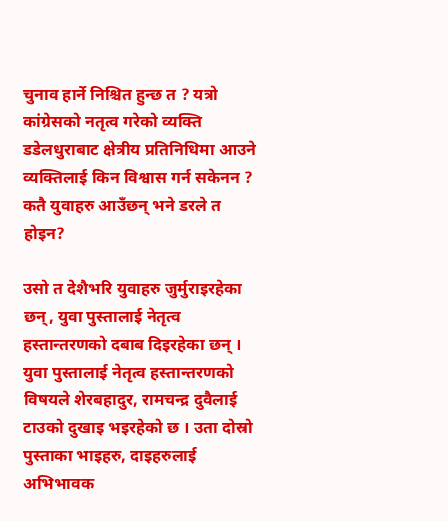चुनाव हार्ने निश्चित हुन्छ त ? यत्रो कांग्रेसको नतृत्व गरेको व्यक्ति डडेलधुराबाट क्षेत्रीय प्रतिनिधिमा आउने व्यक्तिलाई किन विश्वास गर्न सकेनन ? कतै युवाहरु आउँछन् भने डरले त होइन?

उसो त देशैभरि युवाहरु जुर्मुराइरहेका छन्, युवा पुस्तालाई नेतृत्व हस्तान्तरणको दबाब दिइरहेका छन् । युवा पुस्तालाई नेतृत्व हस्तान्तरणको विषयले शेरबहादुर, रामचन्द्र दुवैलाई टाउको दुखाइ भइरहेको छ । उता दोस्रो पुस्ताका भाइहरु, दाइहरुलाई अभिभावक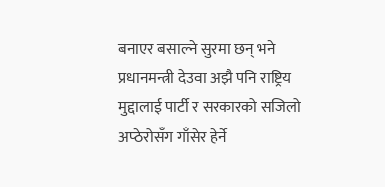बनाएर बसाल्ने सुरमा छन् भने प्रधानमन्त्री देउवा अझै पनि राष्ट्रिय मुद्दालाई पार्टी र सरकारको सजिलो अप्ठेरोसँग गाँसेर हेर्ने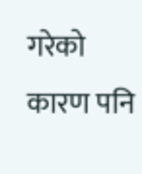गरेको कारण पनि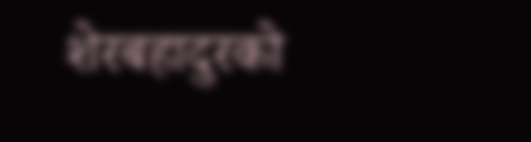शेरबहादुरको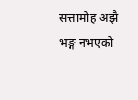सत्तामोह अझै भङ्ग नभएको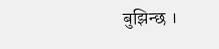बुझिन्छ ।